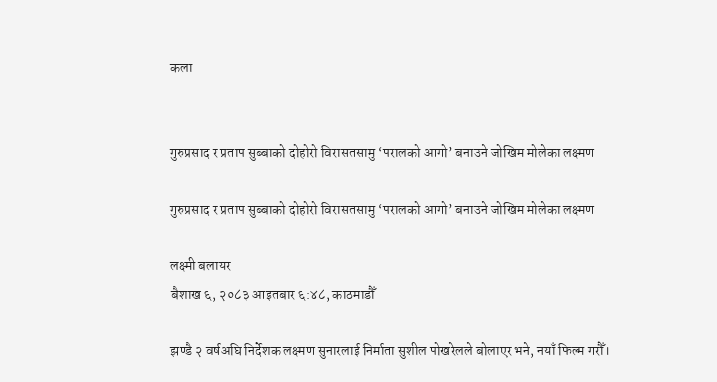कला


गुरुप्रसाद र प्रताप सुब्बाको दोहोरो विरासतसामु ‘परालको आगो’ बनाउने जोखिम मोलेका लक्ष्मण

गुरुप्रसाद र प्रताप सुब्बाको दोहोरो विरासतसामु ‘परालको आगो’ बनाउने जोखिम मोलेका लक्ष्मण

लक्ष्मी बलायर
बैशाख ६, २०८३ आइतबार ६:४८, काठमाडौँ

झण्डै २ वर्षअघि निर्देशक लक्ष्मण सुनारलाई निर्माता सुशील पोखरेलले बोलाएर भने, नयाँ फिल्म गरौँ।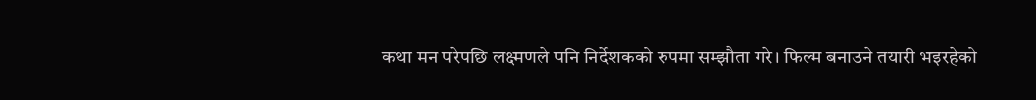कथा मन परेपछि लक्ष्मणले पनि निर्देशकको रुपमा सम्झौता गरे। फिल्म बनाउने तयारी भइरहेको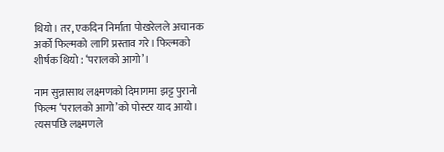थियो। तर, एकदिन निर्माता पोखरेलले अचानक अर्को फिल्मको लागि प्रस्ताव गरे। फिल्मको शीर्षक थियो : ‘परालको आगो’।

नाम सुन्नासाथ लक्ष्मणको दिमागमा झट्ट पुरानो फिल्म ‘परालको आगो’को पोस्टर याद आयो। त्यसपछि लक्ष्मणले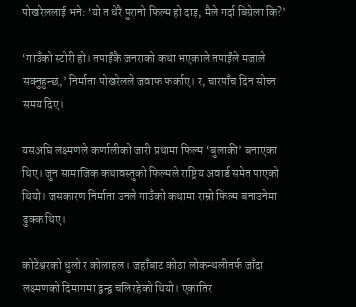पोखरेललाई भने: ‘यो त धेरै पुरानो फिल्म हो दाइ, मैले गर्दा बिग्रेला कि?’

‘गाउँको स्टोरी हो। तपाईंकै जनराको कथा भएकाले तपाईंले मजाले सक्नुहुन्छ,’ निर्माता पोखरेलले जवाफ फर्काए। र, चारपाँच दिन सोच्न समय दिए।

यसअघि लक्ष्मणले कर्णालीको जारी प्रथामा फिल्म ‘बुलाकी’ बनाएका थिए। जुन सामाजिक कथावस्तुको फिल्मले राष्ट्रिय अवार्ड समेत पाएको थियो। जसकारण निर्माता उनले गाउँको कथामा राम्रो फिल्म बनाउनेमा ढुक्क थिए।

कोटेश्वरको धुलो र कोलाहल। जहाँबाट कोठा लोकन्थलीतर्फ जाँदा लक्ष्मणको दिमागमा द्वन्द्व चलिरहेको थियो। एकातिर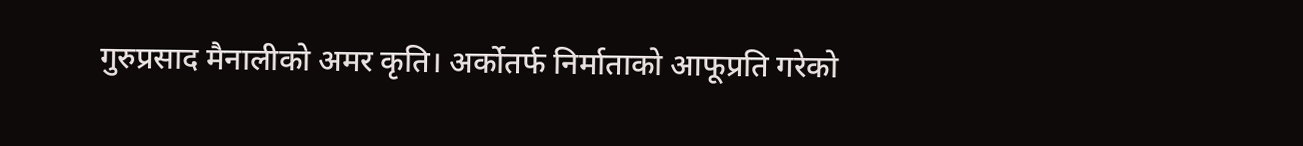गुरुप्रसाद मैनालीको अमर कृति। अर्कोतर्फ निर्माताको आफूप्रति गरेको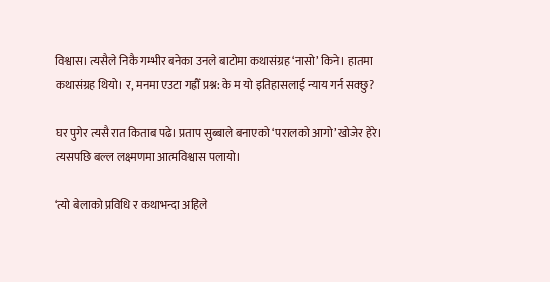विश्वास। त्यसैले निकै गम्भीर बनेका उनले बाटोमा कथासंग्रह ‘नासो’ किने। हातमा कथासंग्रह थियो। र, मनमा एउटा गह्रौँ प्रश्न: के म यो इतिहासलाई न्याय गर्न सक्छु?

घर पुगेर त्यसै रात किताब पढे। प्रताप सुब्बाले बनाएको ‘परालको आगो’ खोजेर हेरे। त्यसपछि बल्ल लक्ष्मणमा आत्मविश्वास पलायो।

‘त्यो बेलाको प्रविधि र कथाभन्दा अहिले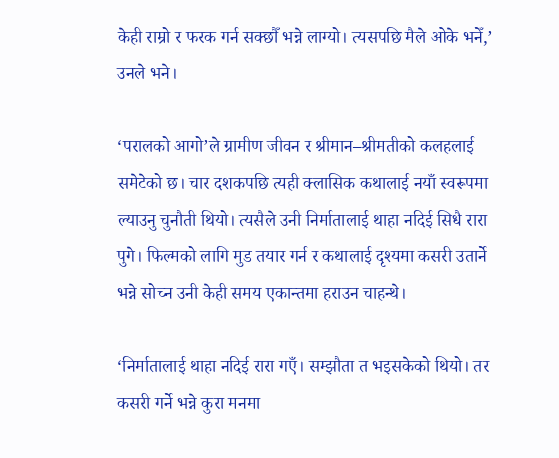केही राम्रो र फरक गर्न सक्छौँ भन्ने लाग्यो। त्यसपछि मैले ओके भनेँ,’ उनले भने।

‘परालको आगो’ले ग्रामीण जीवन र श्रीमान–श्रीमतीको कलहलाई समेटेको छ। चार दशकपछि त्यही क्लासिक कथालाई नयाँ स्वरूपमा ल्याउनु चुनौती थियो। त्यसैले उनी निर्मातालाई थाहा नदिई सिधै रारा पुगे। फिल्मको लागि मुड तयार गर्न र कथालाई दृश्यमा कसरी उतार्ने भन्ने सोच्न उनी केही समय एकान्तमा हराउन चाहन्थे।

‘निर्मातालाई थाहा नदिई रारा गएँ। सम्झौता त भइसकेको थियो। तर कसरी गर्ने भन्ने कुरा मनमा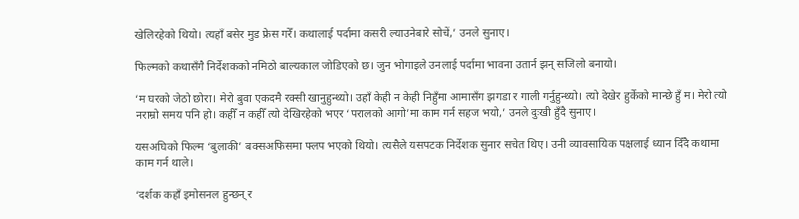खेलिरहेको थियो। त्यहाँ बसेर मुड फ्रेस गरेँ। कथालाई पर्दामा कसरी ल्याउनेबारे सोचें,’ उनले सुनाए।

फिल्मको कथासँगै निर्देशकको नमिठो बाल्यकाल जोडिएको छ। जुन भोगाइले उनलाई पर्दामा भावना उतार्न झन् सजिलो बनायो।

‘म घरको जेठो छोरा। मेरो बुवा एकदमै रक्सी खानुहुन्थ्यो। उहाँ केही न केही निहुँमा आमासँग झगडा र गाली गर्नुहुन्थ्यो। त्यो देखेर हुर्केको मान्छे हुँ म। मेरो त्यो नराम्रो समय पनि हो। कहीँ न कहीँ त्यो देखिरहेको भएर ‘परालको आगो’मा काम गर्न सहज भयो,’ उनले दुःखी हुँदै सुनाए।

यसअघिको फिल्म ‘बुलाकी’ बक्सअफिसमा फ्लप भएको थियो। त्यसैले यसपटक निर्देशक सुनार सचेत थिए। उनी व्यावसायिक पक्षलाई ध्यान दिँदै कथामा काम गर्न थाले।

‘दर्शक कहाँ इमोसनल हुन्छन् र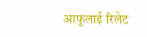आफूलाई रिलेट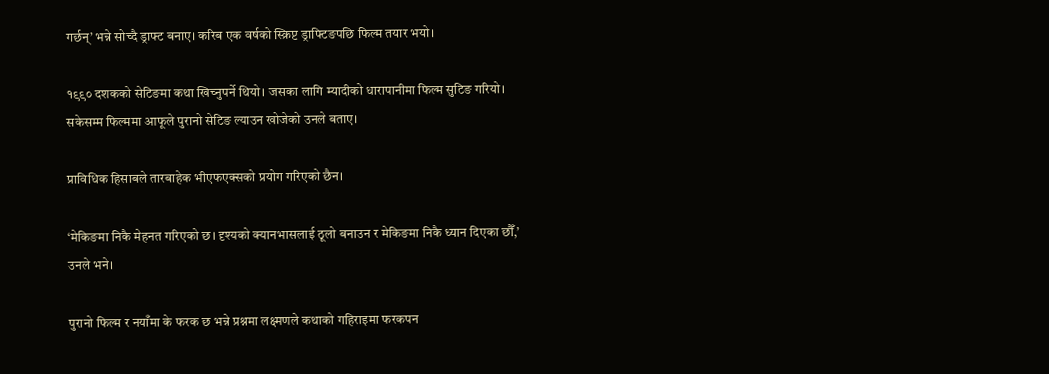गर्छन्’ भन्ने सोच्दै ड्राफ्ट बनाए। करिब एक वर्षको स्क्रिप्ट ड्राफ्टिङपछि फिल्म तयार भयो।

१९९० दशकको सेटिङमा कथा खिच्नुपर्ने थियो। जसका लागि म्यादीको धारापानीमा फिल्म सुटिङ गरियो। सकेसम्म फिल्ममा आफूले पुरानो सेटिङ ल्याउन खोजेको उनले बताए।

प्राविधिक हिसाबले तारबाहेक भीएफएक्सको प्रयोग गरिएको छैन।

‘मेकिङमा निकै मेहनत गरिएको छ। दृश्यको क्यानभासलाई ठूलो बनाउन र मेकिङमा निकै ध्यान दिएका छौँ,’ उनले भने।

पुरानो फिल्म र नयाँमा के फरक छ भन्ने प्रश्नमा लक्ष्मणले कथाको गहिराइमा फरकपन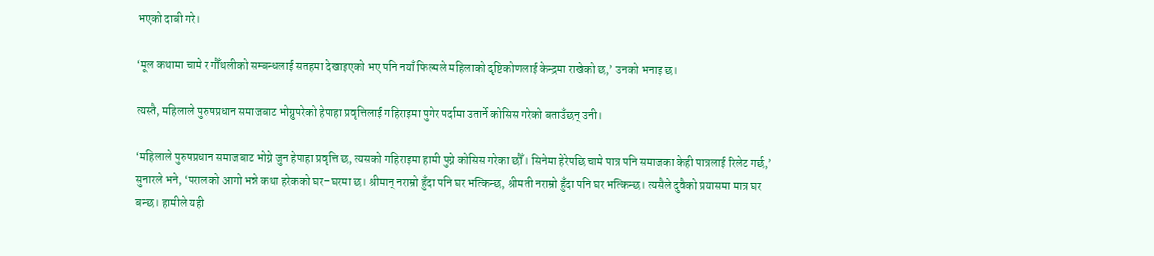भएको दाबी गरे।

‘मूल कथामा चामे र गौँथलीको सम्बन्धलाई सतहमा देखाइएको भए पनि नयाँ फिल्मले महिलाको दृष्टिकोणलाई केन्द्रमा राखेको छ,’ उनको भनाइ छ।

त्यस्तै, महिलाले पुरुषप्रधान समाजबाट भोग्नुपरेको हेपाहा प्रवृत्तिलाई गहिराइमा पुगेर पर्दामा उतार्ने कोसिस गरेको बताउँछन् उनी।

‘महिलाले पुरुषप्रधान समाजबाट भोग्ने जुन हेपाहा प्रवृत्ति छ, त्यसको गहिराइमा हामी पुग्ने कोसिस गरेका छौँ। सिनेमा हेरेपछि चामे पात्र पनि समाजका केही पात्रलाई रिलेट गर्छ,’ सुनारले भने, ‘परालको आगो भन्ने कथा हरेकको घर–घरमा छ। श्रीमान् नराम्रो हुँदा पनि घर भत्किन्छ, श्रीमती नराम्रो हुँदा पनि घर भत्किन्छ। त्यसैले दुवैको प्रयासमा मात्र घर बन्छ। हामीले यही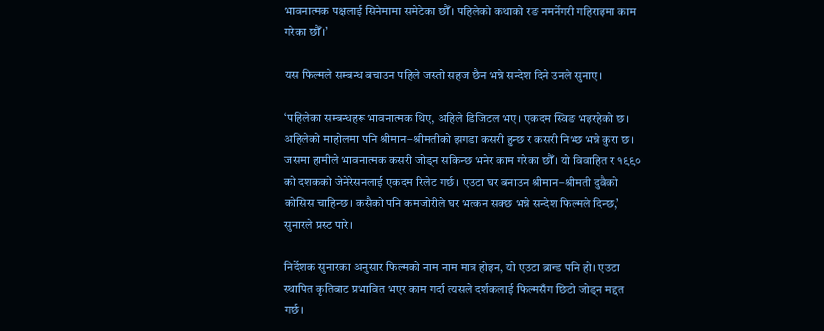भावनात्मक पक्षलाई सिनेमामा समेटेका छौँ। पहिलेको कथाको रङ नमर्नेगरी गहिराइमा काम गरेका छौँ।’

यस फिल्मले सम्बन्ध बचाउन पहिले जस्तो सहज छैन भन्ने सन्देश दिने उनले सुनाए।

‘पहिलेका सम्बन्धहरू भावनात्मक थिए, अहिले डिजिटल भए। एकदम स्विङ भइरहेको छ। अहिलेको माहोलमा पनि श्रीमान–श्रीमतीको झगडा कसरी हुन्छ र कसरी निभ्छ भन्ने कुरा छ। जसमा हामीले भावनात्मक कसरी जोड्न सकिन्छ भनेर काम गरेका छौँ। यो विवाहित र १९९० को दशकको जेनेरेसनलाई एकदम रिलेट गर्छ। एउटा घर बनाउन श्रीमान–श्रीमती दुवैको कोसिस चाहिन्छ। कसैको पनि कमजोरीले घर भत्कन सक्छ भन्ने सन्देश फिल्मले दिन्छ,’ सुनारले प्रस्ट पारे।

निर्देशक सुनारका अनुसार फिल्मको नाम नाम मात्र होइन, यो एउटा ब्रान्ड पनि हो। एउटा स्थापित कृतिबाट प्रभावित भएर काम गर्दा त्यसले दर्शकलाई फिल्मसँग छिटो जोड्न मद्दत गर्छ।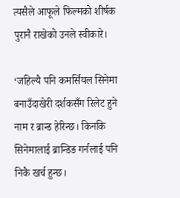त्यसैले आफूले फिल्मको शीर्षक पुरानै राखेको उनले स्वीकारे।

‘जहिल्यै पनि कमर्सियल सिनेमा बनाउँदाखेरी दर्शकसँग रिलेट हुने नाम र ब्रान्ड हेरिन्छ। किनकि सिनेमालाई ब्रान्डिङ गर्नलाई पनि निकै खर्च हुन्छ।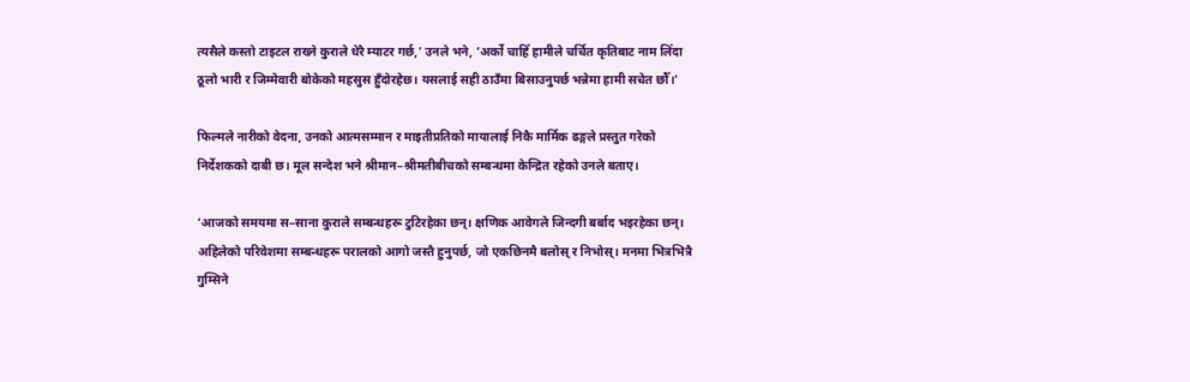त्यसैले कस्तो टाइटल राख्ने कुराले धेरै म्याटर गर्छ,’ उनले भने, ‘अर्को चाहिँ हामीले चर्चित कृतिबाट नाम लिँदा ठूलो भारी र जिम्मेवारी बोकेको महसुस हुँदोरहेछ। यसलाई सही ठाउँमा बिसाउनुपर्छ भन्नेमा हामी सचेत छौँ।’

फिल्मले नारीको वेदना, उनको आत्मसम्मान र माइतीप्रतिको मायालाई निकै मार्मिक ढङ्गले प्रस्तुत गरेको निर्देशकको दाबी छ। मूल सन्देश भने श्रीमान–श्रीमतीबीचको सम्बन्धमा केन्द्रित रहेको उनले बताए।

‘आजको समयमा स–साना कुराले सम्बन्धहरू टुटिरहेका छन्। क्षणिक आवेगले जिन्दगी बर्बाद भइरहेका छन्। अहिलेको परिवेशमा सम्बन्धहरू परालको आगो जस्तै हुनुपर्छ, जो एकछिनमै बलोस् र निभोस्। मनमा भित्रभित्रै गुम्सिने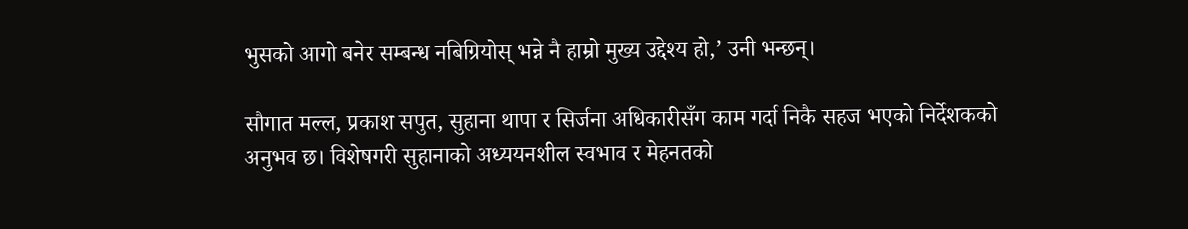भुसको आगो बनेर सम्बन्ध नबिग्रियोस् भन्ने नै हाम्रो मुख्य उद्देश्य हो,’ उनी भन्छन्।

सौगात मल्ल, प्रकाश सपुत, सुहाना थापा र सिर्जना अधिकारीसँग काम गर्दा निकै सहज भएको निर्देशकको अनुभव छ। विशेषगरी सुहानाको अध्ययनशील स्वभाव र मेहनतको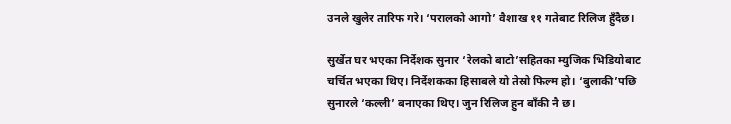उनले खुलेर तारिफ गरे। ‘परालको आगो’ वैशाख ११ गतेबाट रिलिज हुँदैछ।

सुर्खेत घर भएका निर्देशक सुनार ‘रेलको बाटो’सहितका म्युजिक भिडियोबाट चर्चित भएका थिए। निर्देशकका हिसाबले यो तेस्रो फिल्म हो। ‘बुलाकी’पछि सुनारले ‘कल्ली’ बनाएका थिए। जुन रिलिज हुन बाँकी नै छ।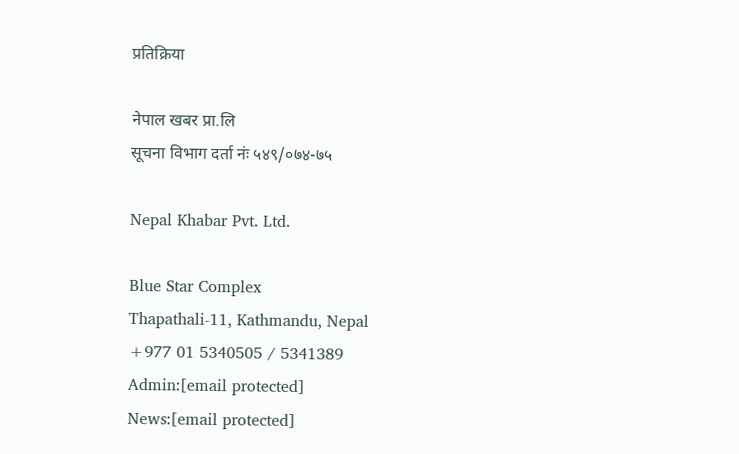प्रतिक्रिया

नेपाल खबर प्रा.लि
सूचना विभाग दर्ता नंः ५४९/०७४-७५

Nepal Khabar Pvt. Ltd.

Blue Star Complex
Thapathali-11, Kathmandu, Nepal
+977 01 5340505 / 5341389
Admin:[email protected]
News:[email protected]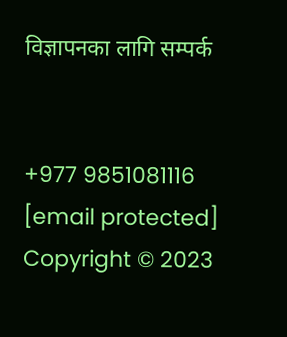विज्ञापनका लागि सम्पर्क


+977 9851081116
[email protected]
Copyright © 2023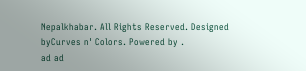Nepalkhabar. All Rights Reserved. Designed byCurves n' Colors. Powered by .
ad ad